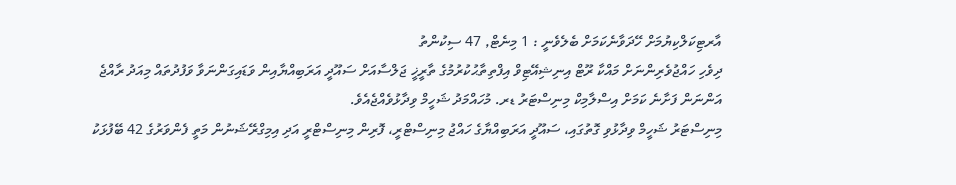އާރޓިކަލްކިޔުމަށް ހޭދަވާނެކަމަށް ބެލެވެނީ : 1 މިނެޓް, 47 ސިކުންތު
ދިވެހި ހައްޖުވެރިންނަށް މައްކާ ރޫޓް އިނިޝިއޭޓިވް އިފްތިތާޙުކުރުމުގެ ތާރީޚީ ޖަލްސާއަށް ސައޫދީ އަރަބިއްޔާއިން ވަޑައިގަންނަވާ ވަފުދުތައް މިއަދު ރާއްޖެ އަންނަން ފަށާނެ ކަމަށް އިސްލާމިކް މިނިސްޓަރު ޑރ. މުހައްމަދު ޝަހީމް ވިދާޅުވެއްޖެއެވެ.
މިނިސްޓަރު ޝަހީމް ވިދާޅުވި ގޮތުގައި، ސައޫދީ އަރަބިއްޔާގެ ހައްޖު މިނިސްޓްރީ، ފޮރިން މިނިސްޓްރީ އަދި އިމިގްރޭޝަނުން މަތީ ފެންވަރުގެ 42 ބޭފުޅަކު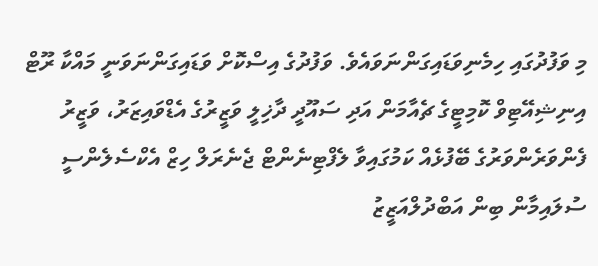މި ވަފުދުގައި ހިމެނިވަޑައިގަންނަވައެވެ. ވަފުދުގެ އިސްކޮށް ވަޑައިގަންނަވަނީ މައްކާ ރޫޓް އިނިޝިއޭޓިވް ކޮމިޓީގެ ޗެއާމަން އަދި ސައޫދީ ދާޚިލީ ވަޒީރުގެ އެޑްވައިޒަރު، ވަޒީރު ފެންވަރެންވަރުގެ ބޭފުޅެއް ކަމުގައިވާ ލެފްޓިނެންޓް ޖެނެރަލް ހިޒް އެކްސެލެންސީ ސުލައިމާން ބިން އަބްދުލްއަޒީޒު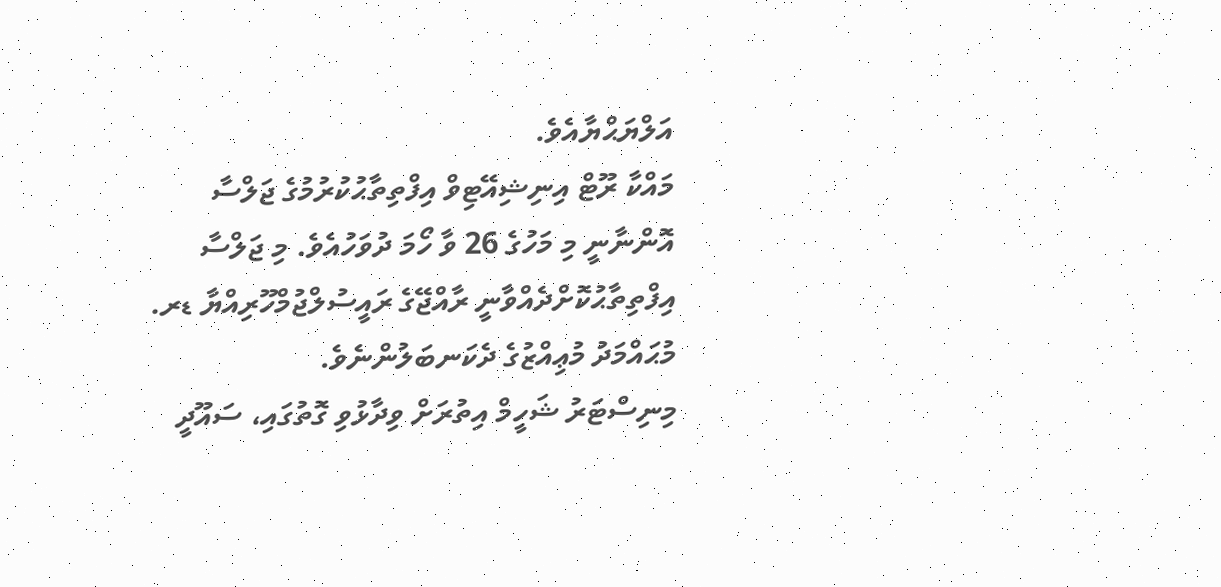އަލްޔަޙްޔާއެވެ.
މައްކާ ރޫޓް އިނިޝިއޭޓިވް އިފްތިތާޙުކުރުމުގެ ޖަލްސާ އޮންނާނީ މި މަހުގެ 26 ވާ ހޯމަ ދުވަހުއެވެ. މި ޖަލްސާ އިފްތިތާޙުކޮށްދެއްވާނީ ރާއްޖޭގެ ރައީސުލްޖުމްހޫރިއްޔާ ޑރ. މުޙައްމަދު މުޢިއްޒުގެ ދެކަނބަލުންނެވެ.
މިނިސްޓަރު ޝަހީމް އިތުރަށް ވިދާޅުވި ގޮތުގައި، ސައޫދީ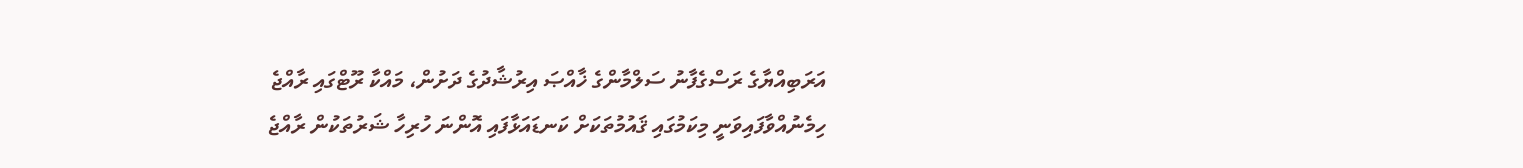އަރަބިއްޔާގެ ރަސްގެފާނު ސަލްމާންގެ ޚާއްޞަ އިރުޝާދުގެ ދަށުން، މައްކާ ރޫޓްގައި ރާއްޖެ ހިމެނުއްވާފައިވަނީ މިކަމުގައި ޤައުމުތަކަށް ކަނޑައަޅާފައި އޮންނަ ހުރިހާ ޝަރުތަކުން ރާއްޖެ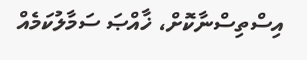އިސްތިސްނާކޮށް، ޚާއްޞަ ސަމާލުކަމެއް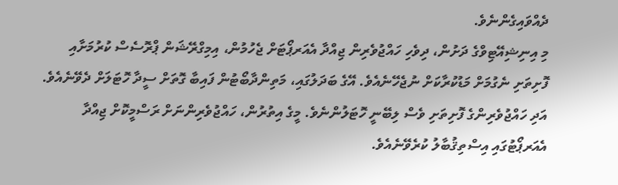ދެއްވައިގެންނެވެ.
މި އިނިޝިއޭޓިވްގެ ދަށުން، ދިވެހި ހައްޖުވެރިން ޖިއްދާ އެއަރޕޯޓަށް ޖެހުމުން، އިމިގްރޭޝަން ޕްރޮސެސް ކުރުމަށާއި ފޮށިތަށި ނެގުމަށް މަޑުކުރާކަށް ނުޖެހޭނެއެވެ. އޭގެ ބަދަލުގައި، މަތިންދާބޯޓުން ފައިބާ ގޮތަށް ސީދާ ހޮޓަލަށް ދެވޭނެއެވެ. އަދި ހައްޖުވެރިންގެ ފޮށިތަށި ވެސް ލިބޭނީ ހޮޓަލުންނެވެ. މީގެ އިތުރުން، ހައްޖުވެރިންނަށް ރަސްމީކޮށް ޖިއްދާ އެއަރޕޯޓުގައި އިސްތިޤުބާލު ކުރެވޭނެއެވެ.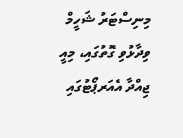މިނިސްޓަރު ޝަހީމް ވިދާޅުވި ގޮތުގައި، މިއީ ޖިއްދާ އެއަރޕޯޓުގައި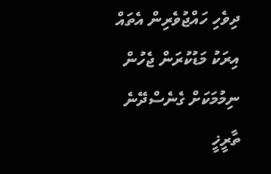ދިވެހި ހައްޖުވެރިން އެތައް އިރަކު މަޑުކުރަން ޖެހުން ނިމުމަކަށް ގެނެސްދޭނެ ތާރީޚީ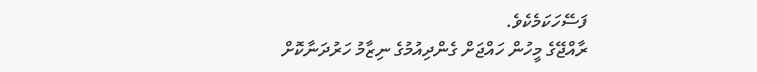ފަސޭހަކަމެކެވެ.
ރާއްޖޭގެ މީހުން ހައްޖަށް ގެންދިއުމުގެ ނިޒާމު ހަރުދަނާކޮށް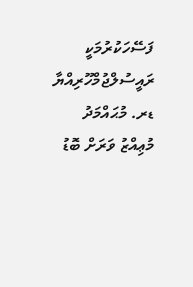ފަސޭހަކުރުމަކީ ރައީސުލްޖުމްހޫރިއްޔާ ޑރ. މުޙައްމަދު މުޢިއްޒު ވަރަށް ބޮޑު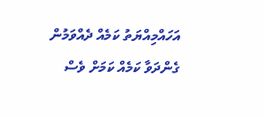އަހައްމިއްޔަތު ކަމެއް ދެއްވަމުން ގެންދަވާ ކަމެއް ކަމަށް ވެސް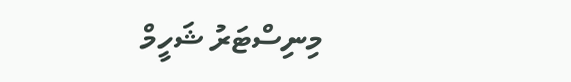މިނިސްޓަރު ޝަހީމް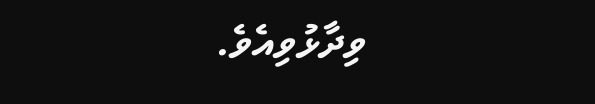ވިދާޅުވިއެވެ.